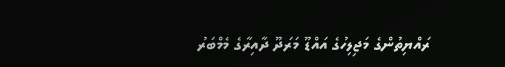ރައްޔިތުންގެ މަޖިލިހުގެ އައްޑޫ މަރަދޫ ދާއިރާގެ މެމްބަރު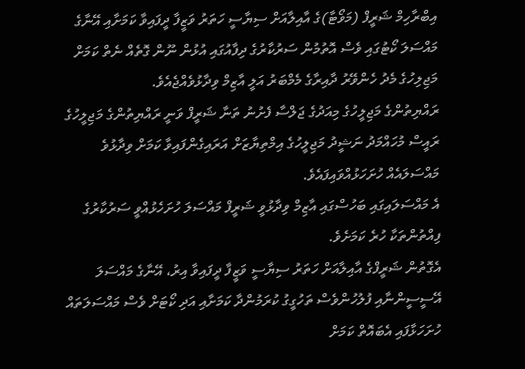އިބްރާހިމް ޝަރީފް (މަވޯޓާ)ގެ އާއިލާއަށް ސިޔާސީ ހަތަރު ވަޒީފާ ދީފައިވާ ކަމަށާއި އޭނާގެ މައްސަލަ ކޯޓުގައި ވެސް އޮތުމުން ސަރުކާރުގެ ދިފާއުގައި އުޅުން ނޫން ގޮތެއް ނެތް ކަމަށް މަޖިލިހުގެ މެދު ހެންވޭރު ދާއިރާގެ މެމްބަރު އަލީ އާޒިމް ވިދާޅުވެއްޖެއެވެ.
ރައްޔިތުންގެ މަޖިލީހުގެ މިއަދުގެ ޖަލްސާ ފެށުނު ތަނާ ޝަރީފް ވަނީ ރައްޔިތުންގެ މަޖިލީހުގެ ރައީސް މުހައްމަދު ނަޝީދު މަޖިލީހުގެ އިމްތިޔާޒަށް އަރައިގެންފައިވާ ކަމަށް ވިދާޅުވެ މައްސަލައެއް ހުށަހަޅުއްވައިފައެވެ.
އެ މައްސަލައިގައި ބަހުސްގައި އާޒިމް ވިދާޅުވީ ޝަރީފް މައްސަލަ ހުށަހެޅުއްވީ ސަރުކާރުގެ ފިއްތުންތަކާ ހުރެ ކަމަށެވެ.
އެގޮތުން ޝަރީފްގެ އާއިލާއަށް ހަތަރު ސިޔާސީ ވަޒީފާ ދީފައިވާ އިރު، އޭނާގެ މައްސަލަ އޭސީސީންނާއި ފުލުހުންވެސް ތަހުގީގު ކުރަމުންދާ ކަމަށާއި އަދި ކޯޓަށް ވެސް މައްސަލަތައް ހުށަހަޅާފައި އެބައޮތް ކަމަށް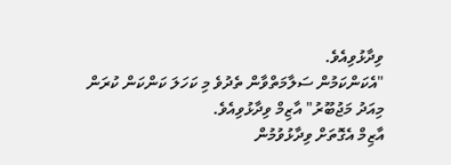ވިދާޅުވިއެވެ.
"އެކަންކަމުން ސަލާމަތްވާން ތެދުވެ މި ކަހަލަ ކަންކަން ކުރަން މިއަދު މަޖުބޫރު" އާޒިމް ވިދާޅުވިއެވެ.
އާޒިމް އެގޮތަށް ވިދާޅުވުމުން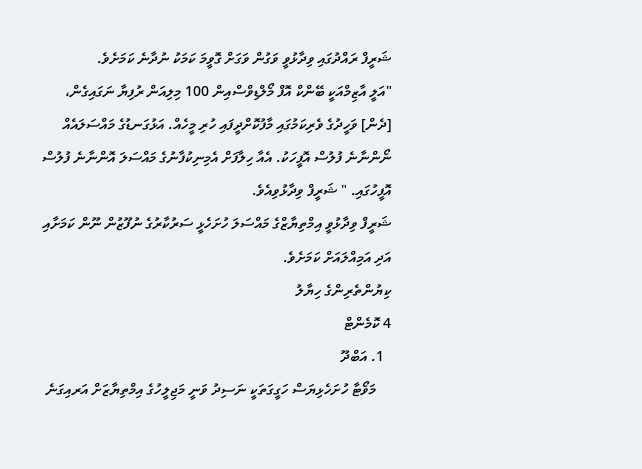ޝަރީފް ރައްދުގައި ވިދާޅުވީ ވަގުން ވަގަށް ގޮވީމަ ކަމަކު ނުދާނެ ކަމަށެވެ.
"އަލީ އާޒިމްއަކީ ބޭންކް އޮފް މޯލްޑިވްސްއިން 100 މިލިއަން ރުފިޔާ ނަގައިގެން، [ދެން] ވަހީދުގެ ވެރިކަމުގައި މާފުކޮށްދީފައި ހުރި މީހެއް. އަޅުގަނޑުގެ މައްސަލައެއް ނޯންނާނެ ފުލުސް އޮފީހަކު. އެއާ ހިލާފަށް އެމިނިކުފާނުގެ މައްސަލަ އޮންނާނެ ފުލުސް އޮފީހުގައި. " ޝަރީފް ވިދާޅުވިއެވެ.
ޝަރީފް ވިދާޅުވީ އިމްތިޔާޒްގެ މައްސަލަ ހުށަހެޅީ ސަރުކާރުގެ ނުފޫޒުން ނޫން ކަމަށާއި އަދި އަމިއްލައަށް ކަމަށެވެ.
ކިޔުންތެރިންގެ ހިޔާލު
4 ކޮމެންޓް
  1. އަބްދޫ
    މަވޯޓާ ހުށަހެޅިޔަސް ހަގީގަތަކީ ނަސިދު ވަނީ މަޖިލީހުގެ އިމްތިޔާޒަށް އަރއިގަނެ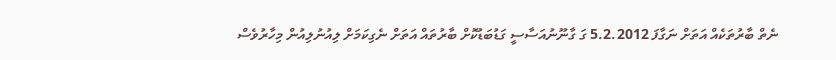ނެތް ބާރުތަކެއް އަތަށް ނަގާފަ 5.2.2012 ގަ ގާނޫނުއަސާސީ ގަޑުބަޑުކޮށް ބާރުތައް އަތަށް ނެގިކަމަށް ލިއުނުލިއުން މިހާރުވެސް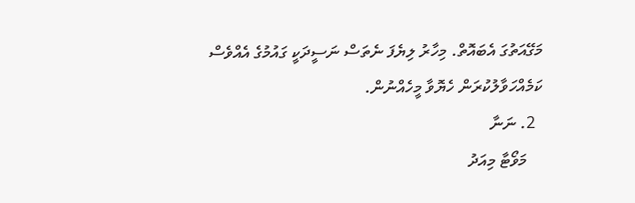މަގޭއަތުގަ އެބައޮތް. މިހާރު ލިޔެފަ ނެތަސް ނަސީދަކީ ގައުމުގެ އެއްވެސް ކަމެއްހަވާލުކުރަން ހެޔޮވާ މީހެއްނުން.
  2. ނަނާ
    މަވޯޓާ މިއަދު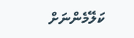ކަލޭމެންނަށް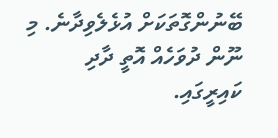ބޭނުންގޮތަކަށް އުޅެލެވިދާނެ. މި ނޫން ދުވަހެއް އޮތީ ދާދި ކައިރީގައި.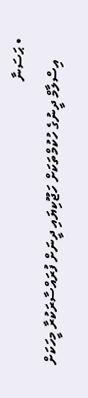• ޙަސަނާ
      އިސްލާމް ދީނުގެ ހުކުމްތަކަށް ހަޖޫކިޔައި ދީނަށް ފުރައްސާރަކުރާ މީހަކަށް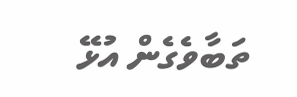ތަބާވެގެން އުޅޭ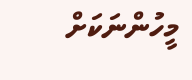މީހުންނަކަށް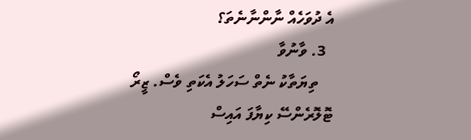އެ ދުވަހެއް ނާންނާނެތަ؟
  3. ވާނުވާ
    ތިޔަތާކު ނެތް ސަހަލު އެކަތި ވެސް. ޒީރޯ ޓޮލޮރެންސޭ ކިޔާފަ އައިސް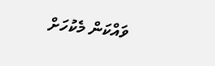ވައްކަން މެކުހަށް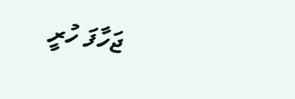ޖަހާފަ ހުރީ